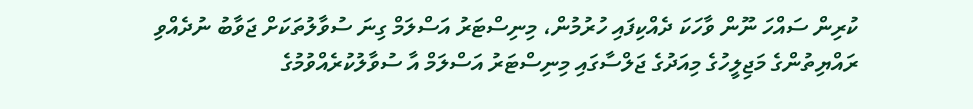ކުރިން ސައްހަ ނޫން ވާހަކަ ދެއްކިފައި ހުރުމުން، މިނިސްޓަރު އަސްލަމް ގިނަ ސުވާލުތަކަށް ޖަވާބު ނުދެއްވި
ރައްޔިތުންގެ މަޖިލީހުގެ މިއަދުގެ ޖަލްސާގައި މިނިސްޓަރު އަސްލަމް އާ ސުވާލުކުރެއްވުމުގެ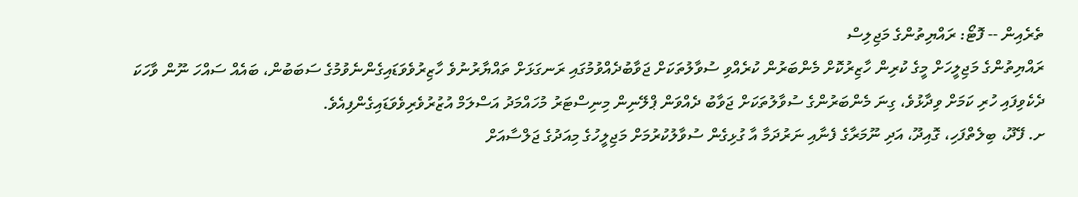ތެރެއިން -- ފޮޓޯ: ރައްޔިތުންގެ މަޖިލިސް
ރައްޔިތުންގެ މަޖިލީހަށް މީގެ ކުރިން ހާޒިރުކޮށް މެންބަރުން ކުރެއްވި ސުވާލުތަކަށް ޖަވާބުދެއްވުމުގައި ރަނގަޅަށް ތައްޔާރުނުވެ ހާޒިރުވެވަޑައިގެންނެވުމުގެ ސަބަބުން، ބައެއް ސައްހަ ނޫން ވާހަކަ ދެކެވިފައި ހުރި ކަމަށް ވިދާޅުވެ، ގިނަ މެންބަރުންގެ ސުވާލުތަކަށް ޖަވާބު ދެއްވަން ޕްލޭނިން މިނިސްޓަރު މުހައްމަދު އަސްލަމް އުޒުރުވެރިވެވަޑައިގެންފިއެވެ.
ށ. ފޭދޫ، ބިލެތްފަހި، ގޮއިދޫ، އަދި ނޫމަރާގެ ފެނާއި ނަރުދަމާ އާ ގުޅިގެން ސުވާލުކުރުމަށް މަޖިލީހުގެ މިއަދުގެ ޖަލްސާއަށް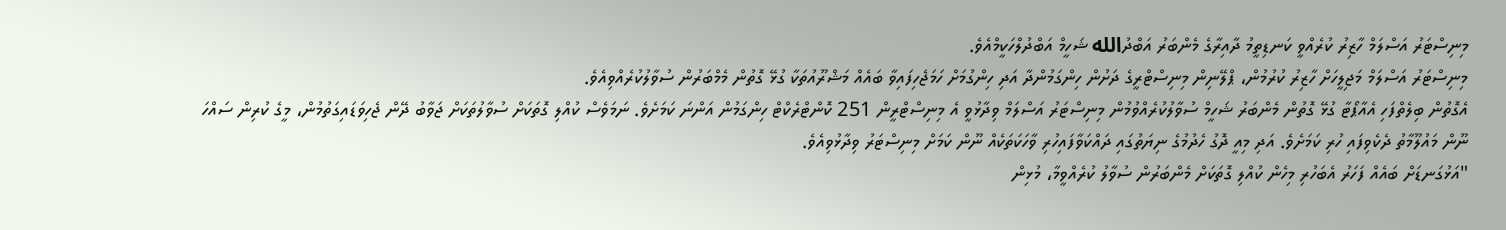މިނިސްޓަރު އަސްލަމް ހާޒިރު ކުރެއްވީ ކަނޑިތީމު ދާއިރާގެ މެންބަރު އަބްދުالله ޝަހީމް އަބްދުލްހަކީމްއެވެ.
މިނިސްޓަރު އަސްލަމް މަޖިލީހަށް ހާޒިރު ކުރުމުން، ޕްލޭނިން މިނިސްޓްރީގެ ދަށުން ހިންގަމުންދާ އަދި ހިންގުމަށް ހަމަޖެހިފައިވާ ބައެއް މަޝްރޫއުތަކާ ގުޅޭ ގޮތުން މެމްބަރުން ސުވާލުކުރެއްވިއެވެ.
އެގޮތުން ބިލެތްފަހި އެއާޕޯޓާ ގުޅޭ ގޮތުން މެންބަރު ޝަހީމް ސުވާލުކުރެއްވުމުން މިނިސްޓަރު އަސްލަމް ވިދާޅުވީ އެ މިނިސްޓްރީން 251 ކޮންޓްރެކްޓް ހިންގަމުން އަންނަ ކަމަށެވެ. ނަމަވެސް ކުއްލި ގޮތަކަށް ސުވާލުތަކަށް ޖަވާބު ދޭން ޖެހިވަޑައިގަތުމުން، މީގެ ކުރިން ސައްހަ ނޫން މައުލޫމާތު ދެކެވިފައި ހުރި ކަމަށެވެ. އަދި މިއީ ދޮގު ހެދުމުގެ ނިޔަތުގައި ދައްކަވާފައިހުރި ވާހަކަތަކެއް ނޫން ކަމަށް މިނިސްޓަރު ވިދާޅުވިއެވެ.
"އަޅުގަނޑަށް ބައެއް ފަހަރު އެބަހުރި މިހެން ކުއްލި ގޮތަކަށް މެންބަރުން ސުވާލު ކުރެއްވީމާ، މުޅިން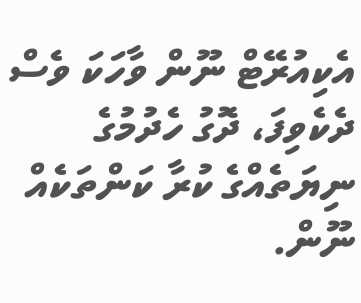އެކިއުރޭޓް ނޫން ވާހަކަ ވެސް ދެކެވިފަ، ދޮގު ހެދުމުގެ ނިޔަތެއްގެ ކުރާ ކަންތަކެއް ނޫން.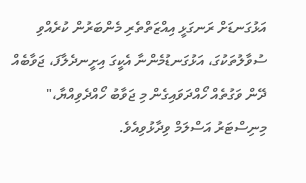އަޅުގަނޑަށް ރަނގަޅީ އިއްޒަތްތެރި މެންބަރުން ކުރެއްވި ސުވާލުތަކުގަ، އަޅުގަނޑުމެންނާ އެކީގަ އިށީނދެލާފަ، ޖަވާބެއް ދޭން ވަގުތެއް ހޯއްދަވައިގެން މި ޖަވާބު ހޯއްދެވިއްޔާ،" މިނިސްޓަރު އަސްލަމް ވިދާޅުވިއެވެ.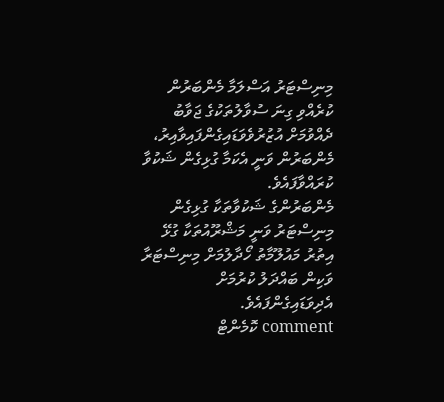މިނިސްޓަރު އަސްލަމާ މެންބަރުން ކުރެއްވި ގިނަ ސުވާލުތަކުގެ ޖަވާބު ދެއްވުމަށް އުޒުރުވެވަޑައިގެންފައިވާއިރު، މެންބަރުން ވަނީ އެކަމާ ގުޅިގެން ޝަކުވާ ކުރައްވާފައެވެ.
މެންބަރުންގެ ޝަކުވާތަކާ ގުޅިގެން މިނިސްޓަރު ވަނީ މަޝްރޫއުތަކާ ގުޅޭ އިތުރު މައުލޫމާތު ހޯދާލުމަށް މިނިސްޓަރާ ވަކިން ބައްދަލު ކުރުމަށް އެދިވަޑައިގެންފައެވެ.
comment ކޮމެންޓް